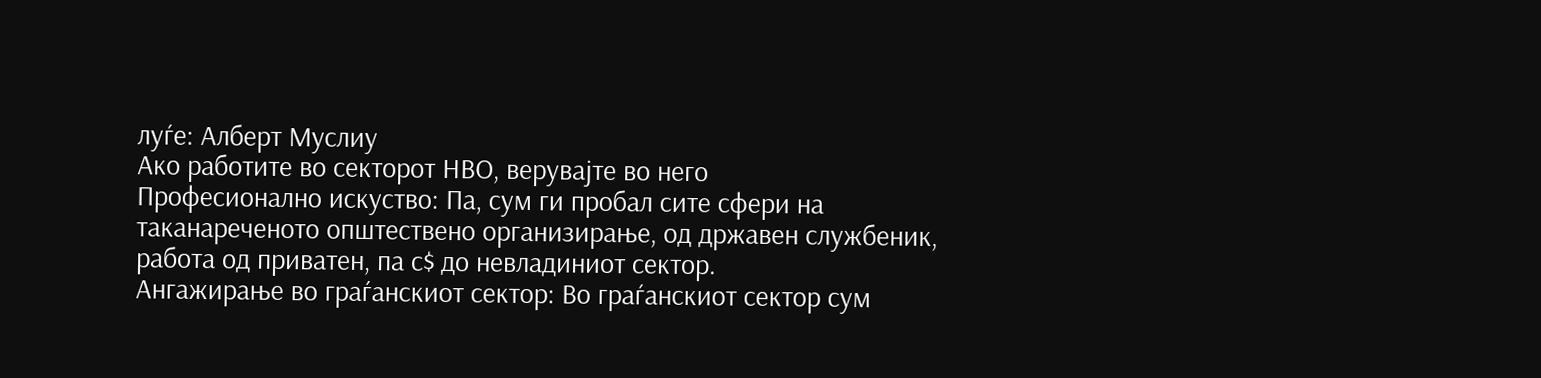луѓе: Алберт Муслиу
Ако работите во секторот НВО, верувајте во него
Професионално искуство: Па, сум ги пробал сите сфери на таканареченото општествено организирање, од државен службеник, работа од приватен, па с$ до невладиниот сектор.
Ангажирање во граѓанскиот сектор: Во граѓанскиот сектор сум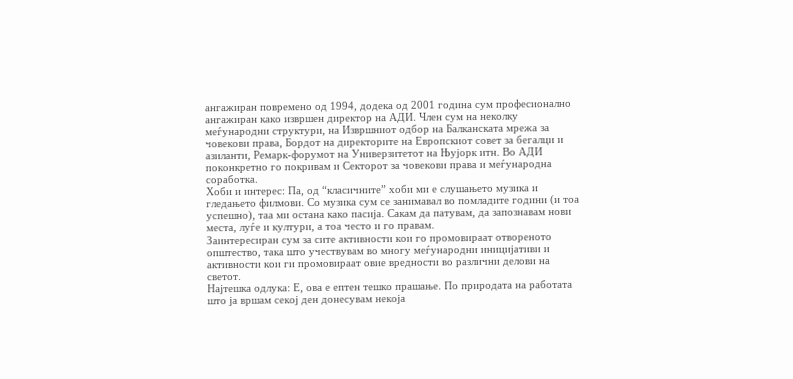ангажиран повремено од 1994, додека од 2001 година сум професионално ангажиран како извршен директор на АДИ. Член сум на неколку меѓународни структури, на Извршниот одбор на Балканската мрежа за човекови права, Бордот на директорите на Европскиот совет за бегалци и азиланти, Ремарк-форумот на Универзитетот на Њујорк итн. Во АДИ поконкретно го покривам и Секторот за човекови права и меѓународна соработка.
Хоби и интерес: Па, од “класичните” хоби ми е слушањето музика и гледањето филмови. Со музика сум се занимавал во помладите години (и тоа успешно), таа ми остана како пасија. Сакам да патувам, да запознавам нови места, луѓе и култури, а тоа често и го правам.
Заинтересиран сум за сите активности кои го промовираат отвореното општество, така што учествувам во многу меѓународни иницијативи и активности кои ги промовираат овие вредности во различни делови на светот.
Најтешка одлука: Е, ова е ептен тешко прашање. По природата на работата што ја вршам секој ден донесувам некоја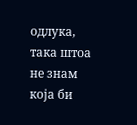одлука, така штоа не знам која би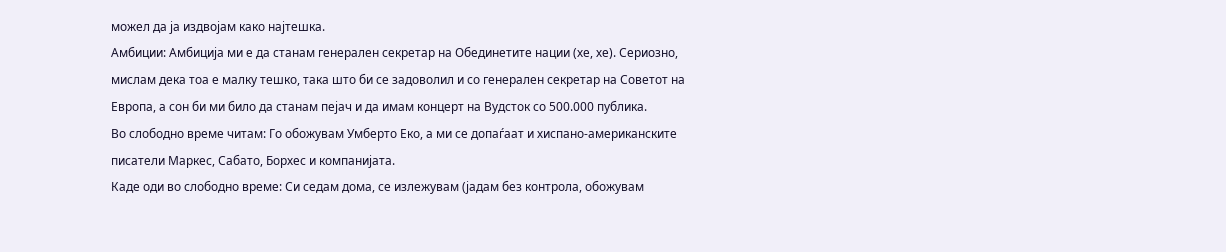можел да ја издвојам како најтешка.
Амбиции: Амбиција ми е да станам генерален секретар на Обединетите нации (хе, хе). Сериозно, мислам дека тоа е малку тешко, така што би се задоволил и со генерален секретар на Советот на Европа, а сон би ми било да станам пејач и да имам концерт на Вудсток со 500.000 публика.
Во слободно време читам: Го обожувам Умберто Еко, а ми се допаѓаат и хиспано-американските писатели Маркес, Сабато, Борхес и компанијата.
Каде оди во слободно време: Си седам дома, се излежувам (јадам без контрола, обожувам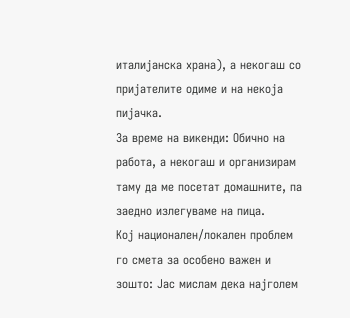италијанска храна), а некогаш со пријателите одиме и на некоја пијачка.
За време на викенди: Обично на работа, а некогаш и организирам таму да ме посетат домашните, па заедно излегуваме на пица.
Кој национален/локален проблем го смета за особено важен и зошто: Јас мислам дека најголем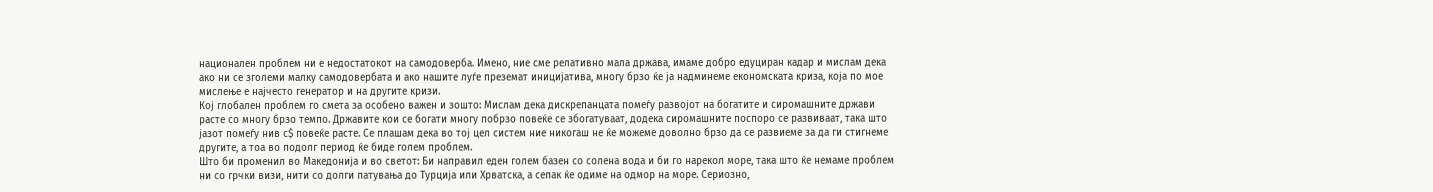национален проблем ни е недостатокот на самодоверба. Имено, ние сме релативно мала држава, имаме добро едуциран кадар и мислам дека ако ни се зголеми малку самодовербата и ако нашите луѓе преземат иницијатива, многу брзо ќе ја надминеме економската криза, која по мое мислење е најчесто генератор и на другите кризи.
Кој глобален проблем го смета за особено важен и зошто: Мислам дека дискрепанцата помеѓу развојот на богатите и сиромашните држави расте со многу брзо темпо. Државите кои се богати многу побрзо повеќе се збогатуваат, додека сиромашните поспоро се развиваат, така што јазот помеѓу нив с$ повеќе расте. Се плашам дека во тој цел систем ние никогаш не ќе можеме доволно брзо да се развиеме за да ги стигнеме другите, а тоа во подолг период ќе биде голем проблем.
Што би променил во Македонија и во светот: Би направил еден голем базен со солена вода и би го нарекол море, така што ќе немаме проблем ни со грчки визи, нити со долги патувања до Турција или Хрватска, а сепак ќе одиме на одмор на море. Сериозно,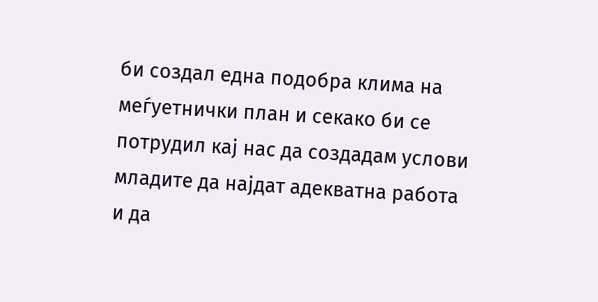би создал една подобра клима на меѓуетнички план и секако би се потрудил кај нас да создадам услови младите да најдат адекватна работа и да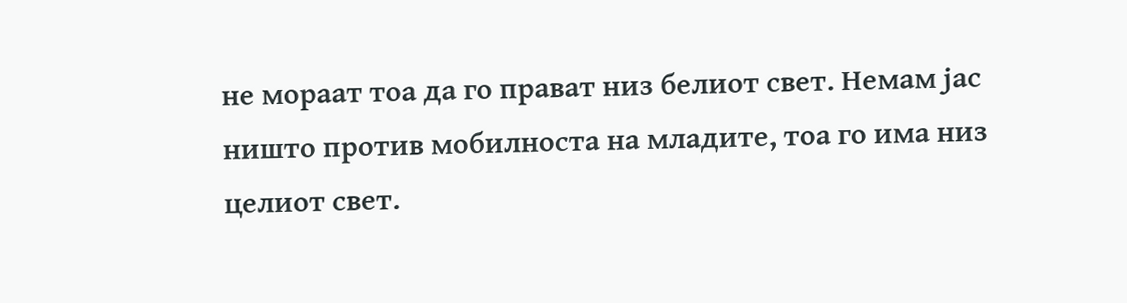не мораат тоа да го прават низ белиот свет. Немам јас ништо против мобилноста на младите, тоа го има низ целиот свет.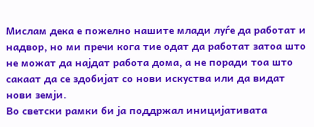Мислам дека е пожелно нашите млади луѓе да работат и надвор, но ми пречи кога тие одат да работат затоа што не можат да најдат работа дома, а не поради тоа што сакаат да се здобијат со нови искуства или да видат нови земји.
Во светски рамки би ја поддржал иницијативата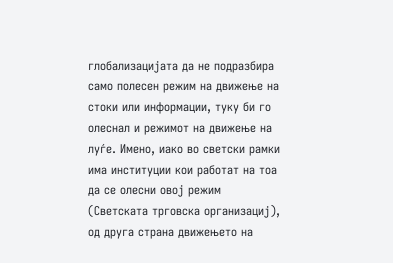глобализацијата да не подразбира само полесен режим на движење на стоки или информации, туку би го олеснал и режимот на движење на луѓе. Имено, иако во светски рамки има институции кои работат на тоа да се олесни овој режим (Светската трговска организациј), од друга страна движењето на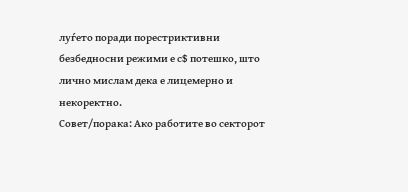луѓето поради порестриктивни безбедносни режими е с$ потешко, што лично мислам дека е лицемерно и некоректно.
Совет/порака: Ако работите во секторот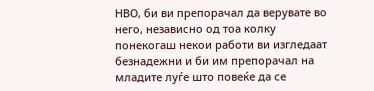НВО, би ви препорачал да верувате во него, независно од тоа колку понекогаш некои работи ви изгледаат безнадежни и би им препорачал на младите луѓе што повеќе да се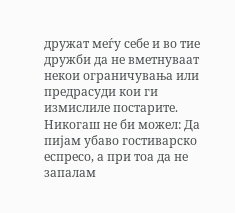дружат меѓу себе и во тие дружби да не вметнуваат некои ограничувања или предрасуди кои ги измислиле постарите.
Никогаш не би можел: Да пијам убаво гостиварско еспресо, а при тоа да не запалам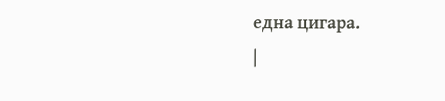една цигара.
|